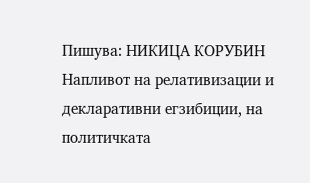Пишува: НИКИЦА КОРУБИН
Напливот на релативизации и декларативни егзибиции, на политичката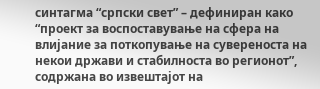синтагма “српски свет” – дефиниран како “проект за воспоставување на сфера на влијание за поткопување на сувереноста на некои држави и стабилноста во регионот”, содржана во извештајот на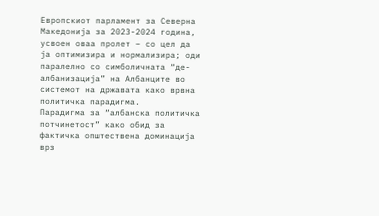Европскиот парламент за Северна Македонија за 2023-2024 година, усвоен оваа пролет – со цел да ја оптимизира и нормализира; оди паралелно со симболичната “де-албанизација” на Албанците во системот на државата како врвна политичка парадигма.
Парадигма за “албанска политичка потчинетост” како обид за фактичка општествена доминација врз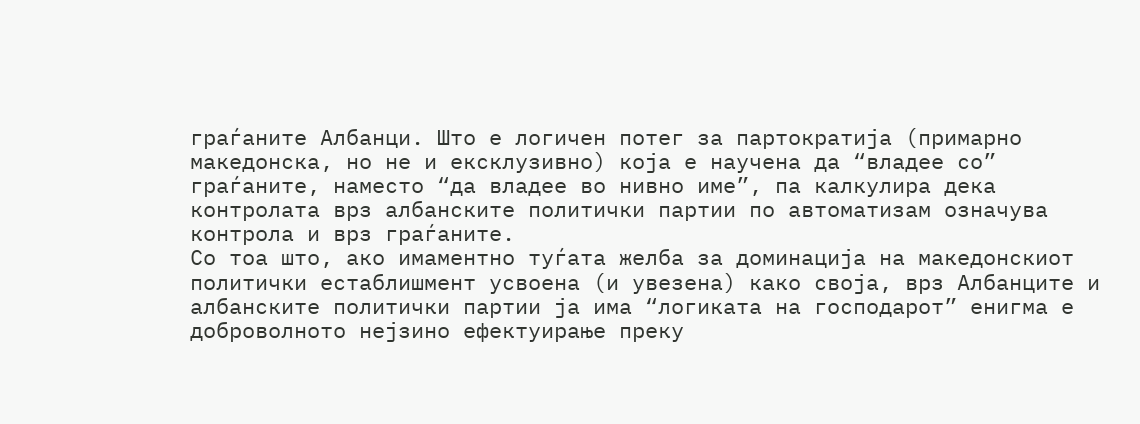граѓаните Албанци. Што е логичен потег за партократија (примарно македонска, но не и ексклузивно) која е научена да “владее со” граѓаните, наместо “да владее во нивно име”, па калкулира дека контролата врз албанските политички партии по автоматизам означува контрола и врз граѓаните.
Со тоа што, ако имаментно туѓата желба за доминација на македонскиот политички естаблишмент усвоена (и увезена) како своја, врз Албанците и албанските политички партии ја има “логиката на господарот” енигма е доброволното нејзино ефектуирање преку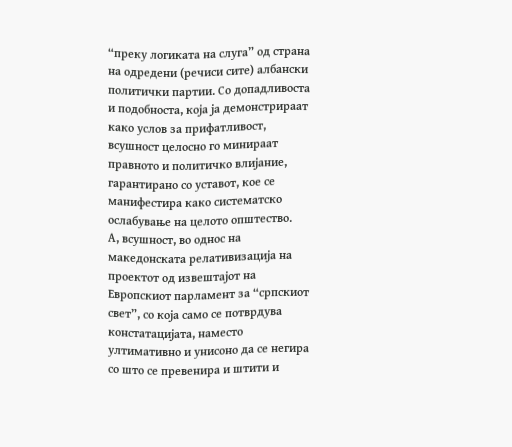“преку логиката на слуга” од страна на одредени (речиси сите) албански политички партии. Со допадливоста и подобноста, која ја демонстрираат како услов за прифатливост, всушност целосно го минираат правното и политичко влијание, гарантирано со уставот, кое се манифестира како систематско ослабување на целото општество.
А, всушност, во однос на македонската релативизација на проектот од извештајот на Европскиот парламент за “српскиот свет”, со која само се потврдува констатацијата, наместо ултимативно и унисоно да се негира со што се превенира и штити и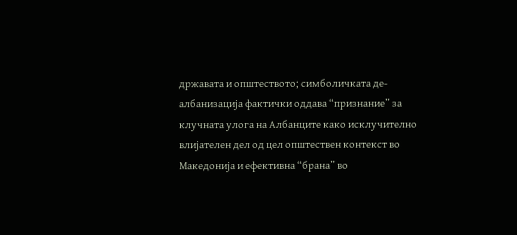државата и општеството; симболичката де-албанизација фактички оддава “признание” за клучната улога на Албанците како исклучително влијателен дел од цел општествен контекст во Македонија и ефективна “брана” во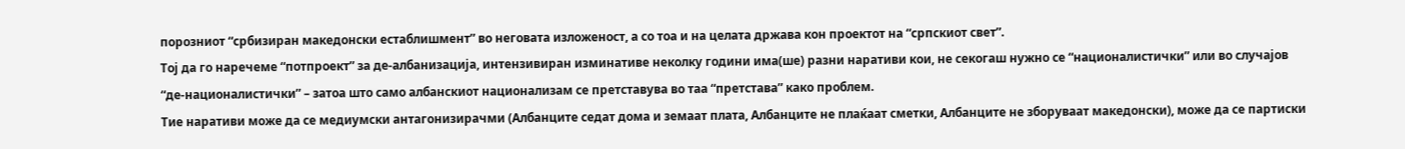порозниот “србизиран македонски естаблишмент” во неговата изложеност, а со тоа и на целата држава кон проектот на “српскиот свет”.
Тој да го наречеме “потпроект” за де-албанизација, интензивиран изминативе неколку години има(ше) разни наративи кои, не секогаш нужно се “националистички” или во случајов “де-националистички” – затоа што само албанскиот национализам се претставува во таа “претстава” како проблем.
Тие наративи може да се медиумски антагонизирачми (Албанците седат дома и земаат плата, Албанците не плаќаат сметки, Албанците не зборуваат македонски), може да се партиски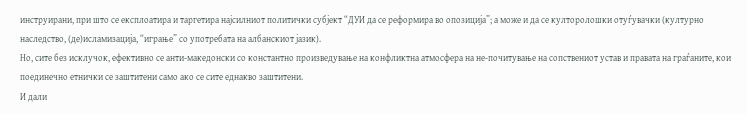инструирани, при што се експлоатира и таргетира најсилниот политички субјект “ДУИ да се реформира во опозиција”; а може и да се култоролошки отуѓувачки (културно наследство, (де)исламизација, “играње” со употребата на албанскиот јазик).
Но, сите без исклучок, ефективно се анти-македонски со константно произведување на конфликтна атмосфера на не-почитување на сопствениот устав и правата на граѓаните, кои поединечно етнички се заштитени само ако се сите еднакво заштитени.
И дали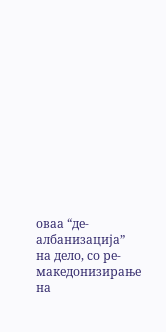оваа “де-албанизација” на дело, со ре-македонизирање на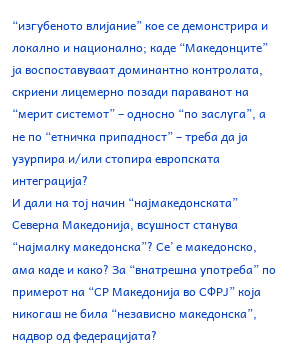“изгубеното влијание” кое се демонстрира и локално и национално; каде “Македонците” ја воспоставуваат доминантно контролата, скриени лицемерно позади параванот на “мерит системот” – односно “по заслуга”, а не по “етничка припадност” – треба да ја узурпира и/или стопира европската интеграција?
И дали на тој начин “најмакедонската” Северна Македонија, всушност станува “најмалку македонска”? Се’ е македонско, ама каде и како? За “внатрешна употреба” по примерот на “СР Македонија во СФРЈ” која никогаш не била “независно македонска”, надвор од федерацијата?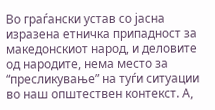Во граѓански устав со јасна изразена етничка припадност за македонскиот народ, и деловите од народите, нема место за “пресликување” на туѓи ситуации во наш општествен контекст. А,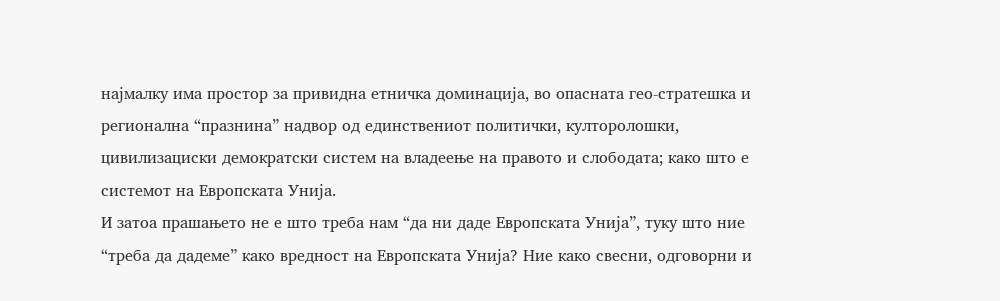најмалку има простор за привидна етничка доминација, во опасната гео-стратешка и регионална “празнина” надвор од единствениот политички, култоролошки, цивилизациски демократски систем на владеење на правото и слободата; како што е системот на Европската Унија.
И затоа прашањето не е што треба нам “да ни даде Европската Унија”, туку што ние “треба да дадеме” како вредност на Европската Унија? Ние како свесни, одговорни и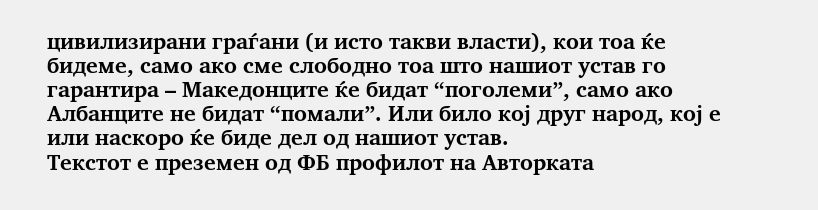цивилизирани граѓани (и исто такви власти), кои тоа ќе бидеме, само ако сме слободно тоа што нашиот устав го гарантира – Македонците ќе бидат “поголеми”, само ако Албанците не бидат “помали”. Или било кој друг народ, кој е или наскоро ќе биде дел од нашиот устав.
Текстот е преземен од ФБ профилот на Авторката